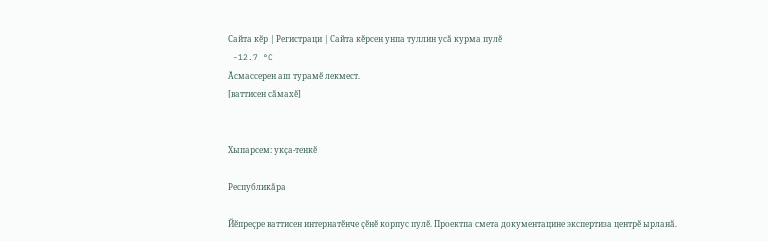Сайта кӗр | Регистраци | Сайта кӗрсен унпа туллин усӑ курма пулӗ
 -12.7 °C
Ӑсмассерен аш турамӗ лекмест.
[ваттисен сӑмахӗ]


Хыпарсем: укҫа-тенкӗ

Республикӑра

Йӗпреҫре ваттисен интернатӗнче ҫӗнӗ корпус пулӗ. Проектпа смета документацине экспертиза центрӗ ырланӑ.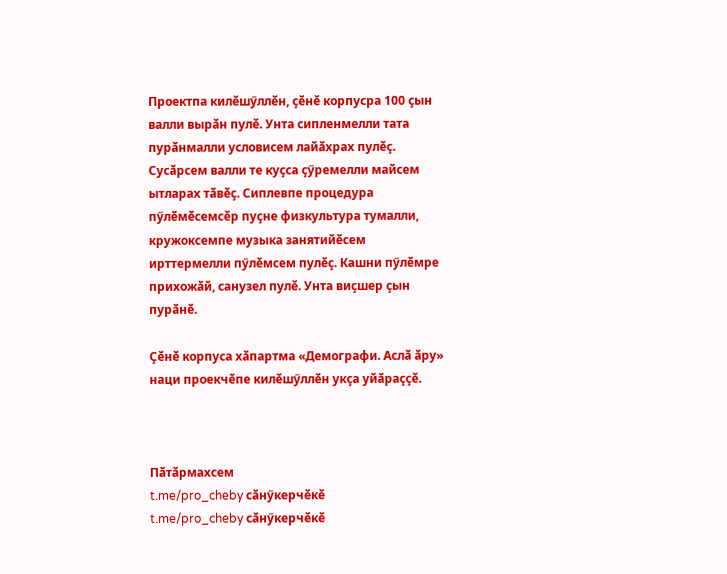Проектпа килӗшӳллӗн, ҫӗнӗ корпусра 100 ҫын валли вырӑн пулӗ. Унта сипленмелли тата пурӑнмалли условисем лайӑхрах пулӗҫ. Сусӑрсем валли те куҫса ҫӳремелли майсем ытларах тӑвӗҫ. Сиплевпе процедура пӳлӗмӗсемсӗр пуҫне физкультура тумалли, кружоксемпе музыка занятийӗсем ирттермелли пӳлӗмсем пулӗҫ. Кашни пӳлӗмре прихожӑй, санузел пулӗ. Унта виҫшер ҫын пурӑнӗ.

Ҫӗнӗ корпуса хӑпартма «Демографи. Аслӑ ӑру» наци проекчӗпе килӗшӳллӗн укҫа уйӑраҫҫӗ.



Пӑтӑрмахсем
t.me/pro_cheby сӑнӳкерчӗкӗ
t.me/pro_cheby сӑнӳкерчӗкӗ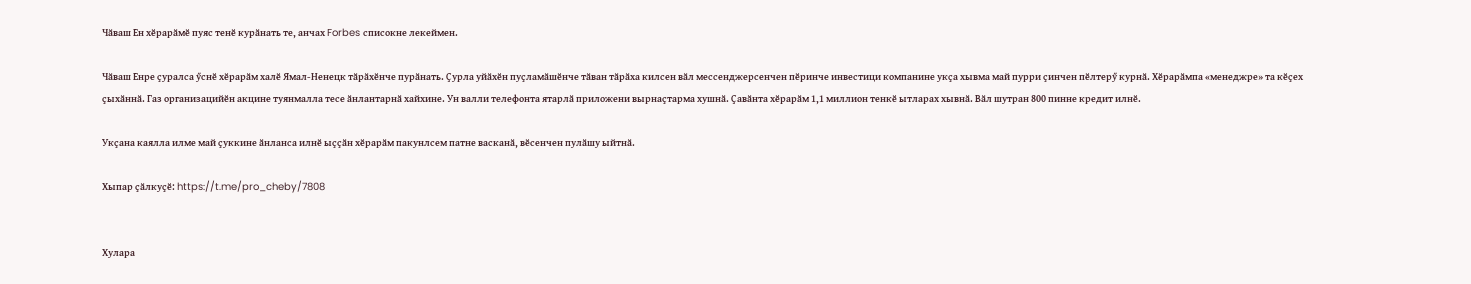Чӑваш Ен хӗрарӑмӗ пуяс тенӗ курӑнать те, анчах Forbes списокне лекеймен.

Чӑваш Енре ҫуралса ӳснӗ хӗрарӑм халӗ Ямал-Ненецк тӑрӑхӗнче пурӑнать. Ҫурла уйӑхӗн пуҫламӑшӗнче тӑван тӑрӑха килсен вӑл мессенджерсенчен пӗринче инвестици компанине укҫа хывма май пурри ҫинчен пӗлтерӳ курнӑ. Хӗрарӑмпа «менеджре» та кӗҫех ҫыхӑннӑ. Газ организацийӗн акцине туянмалла тесе ӑнлантарнӑ хайхине. Ун валли телефонта ятарлӑ приложени вырнаҫтарма хушнӑ. Ҫавӑнта хӗрарӑм 1,1 миллион тенкӗ ытларах хывнӑ. Вӑл шутран 800 пинне кредит илнӗ.

Укҫана каялла илме май ҫуккине ӑнланса илнӗ ыҫҫӑн хӗрарӑм пакунлсем патне васканӑ, вӗсенчен пулӑшу ыйтнӑ.

Хыпар ҫӑлкуҫӗ: https://t.me/pro_cheby/7808


Хулара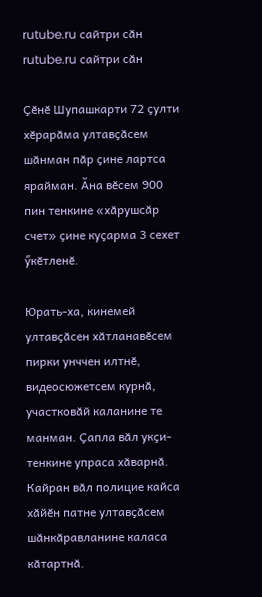rutube.ru сайтри сӑн
rutube.ru сайтри сӑн

Ҫӗнӗ Шупашкарти 72 ҫулти хӗрарӑма ултавҫӑсем шӑнман пӑр ҫине лартса ярайман. Ӑна вӗсем 900 пин тенкине «хӑрушсӑр счет» ҫине куҫарма 3 сехет ӳкӗтленӗ.

Юрать-ха, кинемей ултавҫӑсен хӑтланавӗсем пирки унччен илтнӗ, видеосюжетсем курнӑ, участковӑй каланине те манман. Ҫапла вӑл укҫи-тенкине упраса хӑварнӑ. Кайран вӑл полицие кайса хӑйӗн патне ултавҫӑсем шӑнкӑравланине каласа кӑтартнӑ.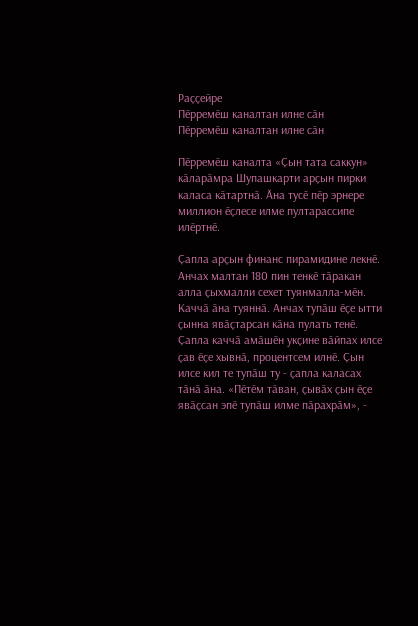Раҫҫейре
Пӗрремӗш каналтан илне сӑн
Пӗрремӗш каналтан илне сӑн

Пӗрремӗш каналта «Ҫын тата саккун» кӑларӑмра Шупашкарти арҫын пирки каласа кӑтартнӑ. Ӑна тусӗ пӗр эрнере миллион ӗҫлесе илме пултарассипе илӗртнӗ.

Ҫапла арҫын финанс пирамидине лекнӗ. Анчах малтан 180 пин тенкӗ тӑракан алла ҫыхмалли сехет туянмалла-мӗн. Каччӑ ӑна туяннӑ. Анчах тупӑш ӗҫе ытти ҫынна явӑҫтарсан кӑна пулать тенӗ. Ҫапла каччӑ амӑшӗн укҫине вӑйпах илсе ҫав ӗҫе хывнӑ, процентсем илнӗ. Ҫын илсе кил те тупӑш ту - ҫапла каласах тӑнӑ ӑна. «Пӗтӗм тӑван, ҫывӑх ҫын ӗҫе явӑҫсан эпӗ тупӑш илме пӑрахрӑм», -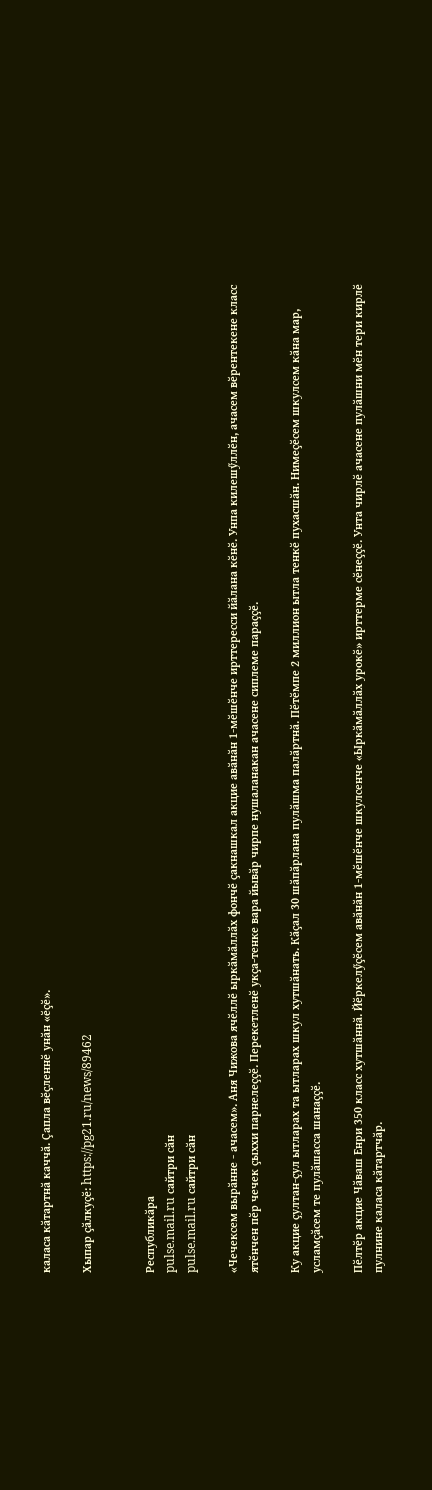каласа кӑтартнӑ каччӑ. Ҫапла вӗҫленнӗ унӑн «ӗҫӗ».

Хыпар ҫӑлкуҫӗ: https://pg21.ru/news/89462


Республикӑра
pulse.mail.ru сайтри сӑн
pulse.mail.ru сайтри сӑн

«Чечексем вырӑнне - ачасем». Аня Чижова ячӗллӗ ыркӑмӑллӑх фончӗ ҫакнашкал акцие авӑнӑн 1-мӗшӗнче ирттересси йӑлана кӗнӗ. Унпа килешӳллӗн, ачасем вӗрентекене класс ятӗнчен пӗр чечек ҫыххи парнелеҫҫӗ. Перекетленӗ укҫа-тенке вара йывӑр чирпе нушаланакан ачасене сиплеме параҫҫӗ.

Ку акцие ҫултан-ҫул ытларах та ытларах шкул хутшӑнать. Кӑҫал 30 шӑпӑрлана пулӑшма палӑртнӑ. Пӗтӗмпе 2 миллион ытла тенкӗ пухасшӑн. Нимеҫӗсем шкулсем кӑна мар, усламҫӑсем те пулӑшасса шанаҫҫӗ.

Пӗлтӗр акцие Чӑваш Енри 350 класс хутшӑннӑ. Йӗркелӳҫӗсем авӑнӑн 1-мӗшӗнче шкулсенче «Ыркӑмӑллӑх урокӗ» ирттерме сӗнеҫҫӗ. Унта чирлӗ ачасене пулӑшни мӗн тери кирлӗ пулнине каласа кӑтартчӑр.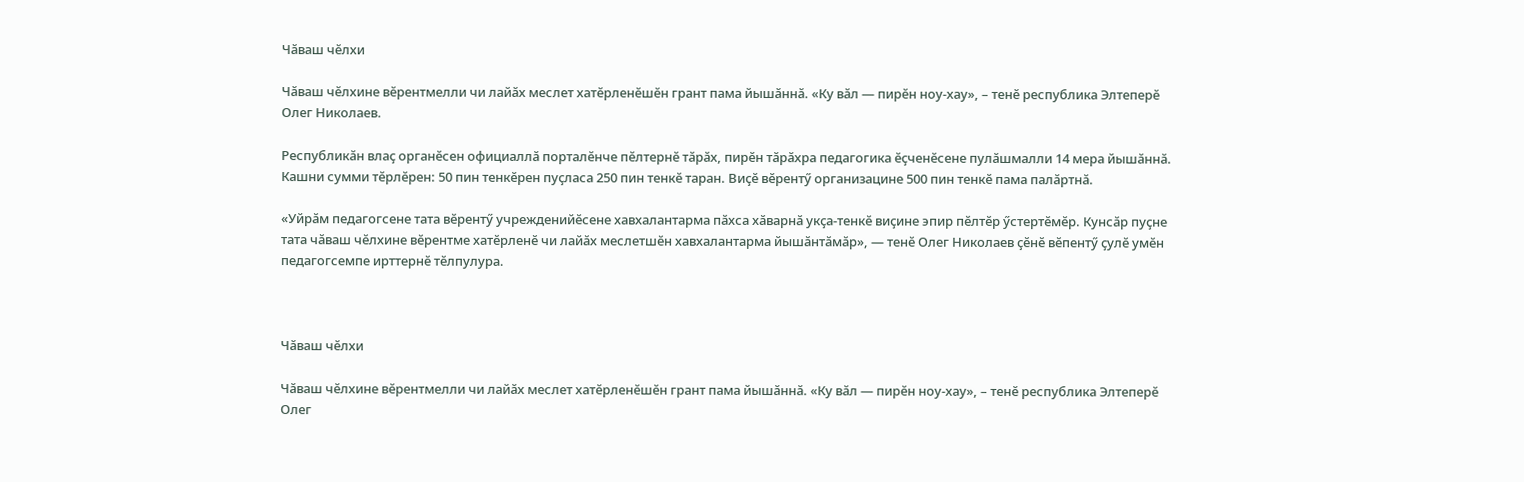Чӑваш чӗлхи

Чӑваш чӗлхине вӗрентмелли чи лайӑх меслет хатӗрленӗшӗн грант пама йышӑннӑ. «Ку вӑл — пирӗн ноу-хау», – тенӗ республика Элтеперӗ Олег Николаев.

Республикӑн влаҫ органӗсен официаллӑ порталӗнче пӗлтернӗ тӑрӑх, пирӗн тӑрӑхра педагогика ӗҫченӗсене пулӑшмалли 14 мера йышӑннӑ. Кашни сумми тӗрлӗрен: 50 пин тенкӗрен пуҫласа 250 пин тенкӗ таран. Виҫӗ вӗрентӳ организацине 500 пин тенкӗ пама палӑртнӑ.

«Уйрӑм педагогсене тата вӗрентӳ учрежденийӗсене хавхалантарма пӑхса хӑварнӑ укҫа-тенкӗ виҫине эпир пӗлтӗр ӳстертӗмӗр. Кунсӑр пуҫне тата чӑваш чӗлхине вӗрентме хатӗрленӗ чи лайӑх меслетшӗн хавхалантарма йышӑнтӑмӑр», — тенӗ Олег Николаев ҫӗнӗ вӗпентӳ ҫулӗ умӗн педагогсемпе ирттернӗ тӗлпулура.



Чӑваш чӗлхи

Чӑваш чӗлхине вӗрентмелли чи лайӑх меслет хатӗрленӗшӗн грант пама йышӑннӑ. «Ку вӑл — пирӗн ноу-хау», – тенӗ республика Элтеперӗ Олег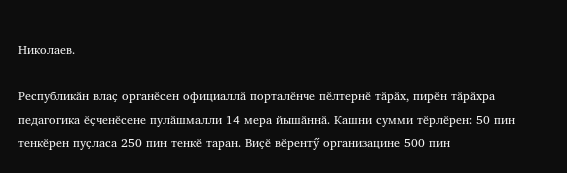Николаев.

Республикӑн влаҫ органӗсен официаллӑ порталӗнче пӗлтернӗ тӑрӑх, пирӗн тӑрӑхра педагогика ӗҫченӗсене пулӑшмалли 14 мера йышӑннӑ. Кашни сумми тӗрлӗрен: 50 пин тенкӗрен пуҫласа 250 пин тенкӗ таран. Виҫӗ вӗрентӳ организацине 500 пин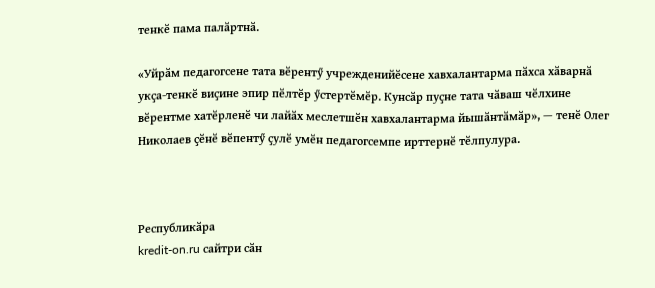тенкӗ пама палӑртнӑ.

«Уйрӑм педагогсене тата вӗрентӳ учрежденийӗсене хавхалантарма пӑхса хӑварнӑ укҫа-тенкӗ виҫине эпир пӗлтӗр ӳстертӗмӗр. Кунсӑр пуҫне тата чӑваш чӗлхине вӗрентме хатӗрленӗ чи лайӑх меслетшӗн хавхалантарма йышӑнтӑмӑр», — тенӗ Олег Николаев ҫӗнӗ вӗпентӳ ҫулӗ умӗн педагогсемпе ирттернӗ тӗлпулура.



Республикӑра
kredit-on.ru сайтри сӑн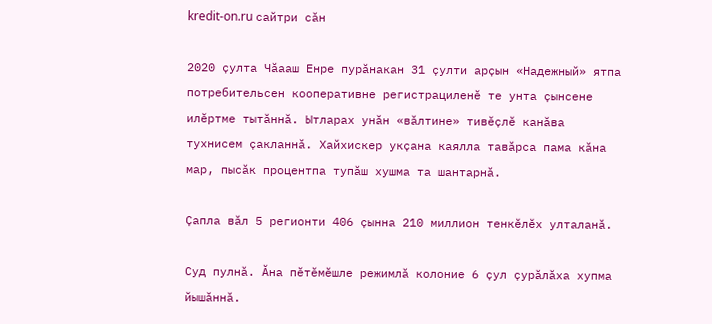kredit-on.ru сайтри сӑн

2020 ҫулта Чӑааш Енре пурӑнакан 31 ҫулти арҫын «Надежный» ятпа потребительсен кооперативне регистрациленӗ те унта ҫынсене илӗртме тытӑннӑ. Ытларах унӑн «вӑлтине» тивӗҫлӗ канӑва тухнисем ҫакланнӑ. Хайхискер укҫана каялла тавӑрса пама кӑна мар, пысӑк процентпа тупӑш хушма та шантарнӑ.

Ҫапла вӑл 5 регионти 406 ҫынна 210 миллион тенкӗлӗх улталанӑ.

Суд пулнӑ. Ӑна пӗтӗмӗшле режимлӑ колоние 6 ҫул ҫурӑлӑха хупма йышӑннӑ.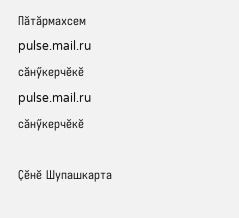Пӑтӑрмахсем
pulse.mail.ru сӑнӳкерчӗкӗ
pulse.mail.ru сӑнӳкерчӗкӗ

Ҫӗнӗ Шупашкарта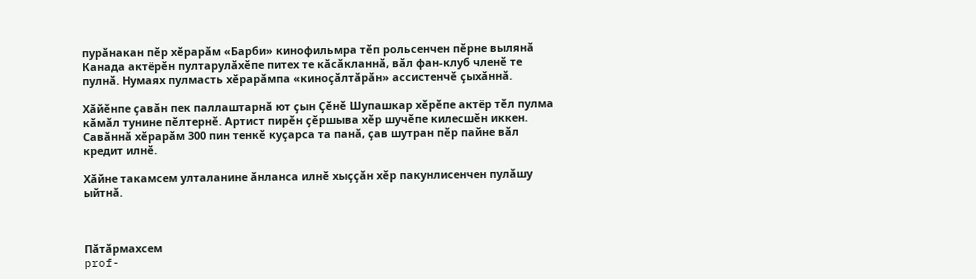пурӑнакан пӗр хӗрарӑм «Барби» кинофильмра тӗп рольсенчен пӗрне вылянӑ Канада актёрӗн пултарулӑхӗпе питех те кӑсӑкланнӑ, вӑл фан-клуб членӗ те пулнӑ. Нумаях пулмасть хӗрарӑмпа «киноҫӑлтӑрӑн» ассистенчӗ ҫыхӑннӑ.

Хӑйӗнпе ҫавӑн пек паллаштарнӑ ют ҫын Ҫӗнӗ Шупашкар хӗрӗпе актёр тӗл пулма кӑмӑл тунине пӗлтернӗ. Артист пирӗн ҫӗршыва хӗр шучӗпе килесшӗн иккен. Савӑннӑ хӗрарӑм 300 пин тенкӗ куҫарса та панӑ, ҫав шутран пӗр пайне вӑл кредит илнӗ.

Хӑйне такамсем улталанине ӑнланса илнӗ хыҫҫӑн хӗр пакунлисенчен пулӑшу ыйтнӑ.



Пӑтӑрмахсем
prof-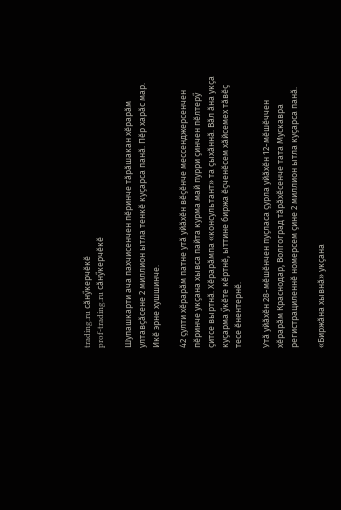trading.ru сӑнӳкерчӗкӗ
prof-trading.ru сӑнӳкерчӗкӗ

Шупашкарти ача пахчисенчен пӗринче тӑрӑшакан хӗрарӑм ултавҫӑсене 2 миллион ытла тенкӗ куҫарса панӑ. Пӗр харӑс мар. Икӗ эрне хушшинче.

42 ҫулти хӗрарӑм патне утӑ уйӑхӗн вӗҫӗнче мессенджерсенчен пӗринче укҫана хывса пайта курма май пурри ҫинчен пӗлтерӳ ҫитсе выртнӑ. Хӗрарӑмпа «консультант» та ҫыхӑннӑ. Вӑл ӑна укҫа куҫарма ӳкӗте кӗртнӗ, ыттине биржа ӗҫченӗсем хӑйсемех тӑвӗҫ тесе ӗнентернӗ.

Утӑ уйӑхӗн 28-мӗшӗнчен пуҫласа ҫурла уйӑхӗн 12-мӗшӗччен хӗрарӑм Краснодар, Волгоград тӑрӑхӗсенче тата Мускавра регистрациленнӗ номерсем ҫине 2 миллион ытла куҫарса панӑ.

«Биржӑна хывнӑ» укҫана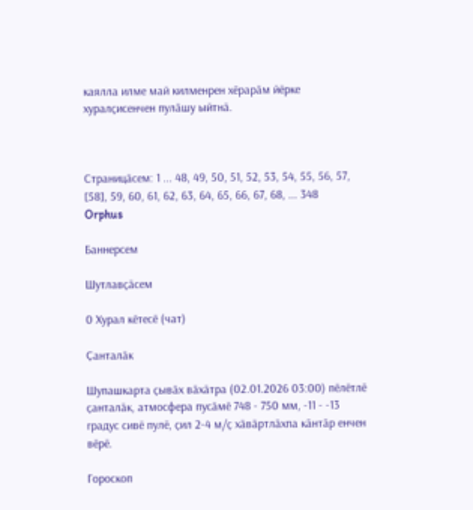каялла илме май килменрен хӗрарӑм йӗрке хуралҫисенчен пулӑшу ыйтнӑ.



Страницӑсем: 1 ... 48, 49, 50, 51, 52, 53, 54, 55, 56, 57, [58], 59, 60, 61, 62, 63, 64, 65, 66, 67, 68, ... 348
Orphus

Баннерсем

Шутлавҫӑсем

0 Хурал кӗтесӗ (чат)

Ҫанталӑк

Шупашкарта ҫывӑх вӑхӑтра (02.01.2026 03:00) пӗлӗтлӗ ҫанталӑк, атмосфера пусӑмӗ 748 - 750 мм, -11 - -13 градус сивӗ пулӗ, ҫил 2-4 м/ҫ хӑвӑртлӑхпа кӑнтӑр енчен вӗрӗ.

Гороскоп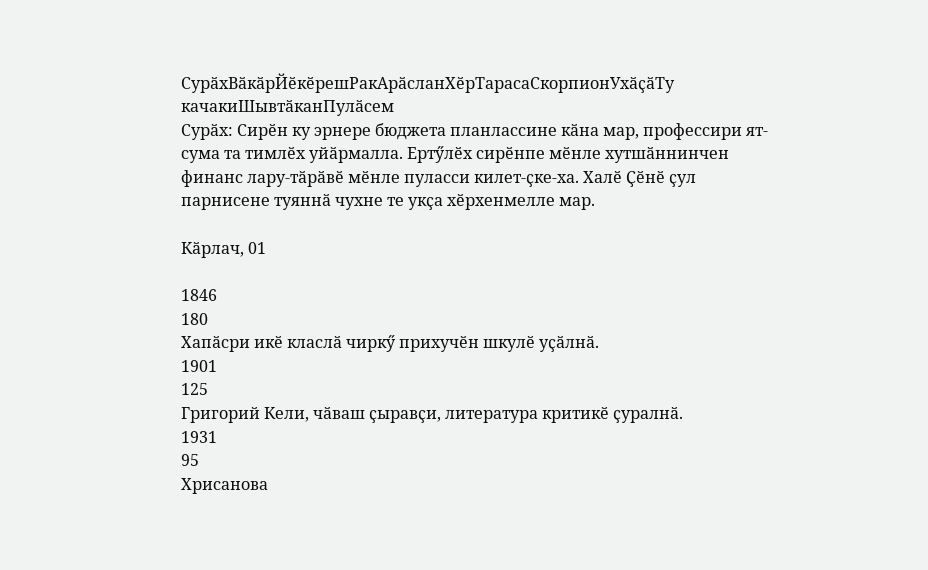СурӑхВӑкӑрЙӗкӗрешРакАрӑсланХӗрТарасаСкорпионУхӑҫӑТу качакиШывтӑканПулӑсем
Сурӑх: Сирӗн ку эрнере бюджета планлассине кӑна мар, профессири ят-сума та тимлӗх уйӑрмалла. Ертӳлӗх сирӗнпе мӗнле хутшӑннинчен финанс лару-тӑрӑвӗ мӗнле пуласси килет-ҫке-ха. Халӗ Ҫӗнӗ ҫул парнисене туяннӑ чухне те укҫа хӗрхенмелле мар.

Кӑрлач, 01

1846
180
Хапӑсри икӗ класлӑ чиркӳ прихучӗн шкулӗ уҫӑлнӑ.
1901
125
Григорий Кели, чӑваш ҫыравҫи, литература критикӗ ҫуралнӑ.
1931
95
Хрисанова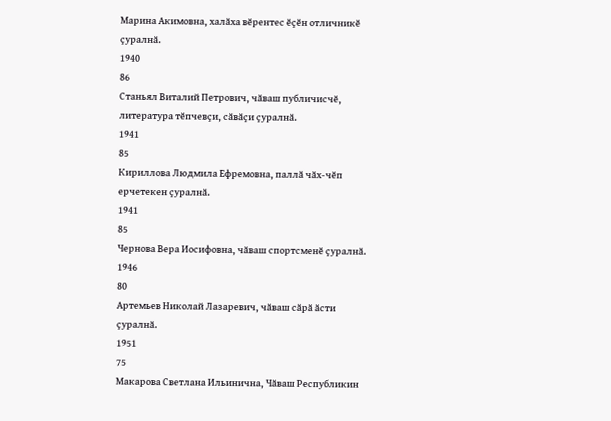Марина Акимовна, халӑха вӗрентес ӗҫӗн отличникӗ ҫуралнӑ.
1940
86
Станьял Виталий Петрович, чӑваш публичисчӗ, литература тӗпчевҫи, сӑвӑҫи ҫуралнӑ.
1941
85
Кириллова Людмила Ефремовна, паллӑ чӑх-чӗп ерчетекен ҫуралнӑ.
1941
85
Чернова Вера Иосифовна, чӑваш спортсменӗ ҫуралнӑ.
1946
80
Артемьев Николай Лазаревич, чӑваш сӑрӑ ӑсти ҫуралнӑ.
1951
75
Макарова Светлана Ильинична, Чӑваш Республикин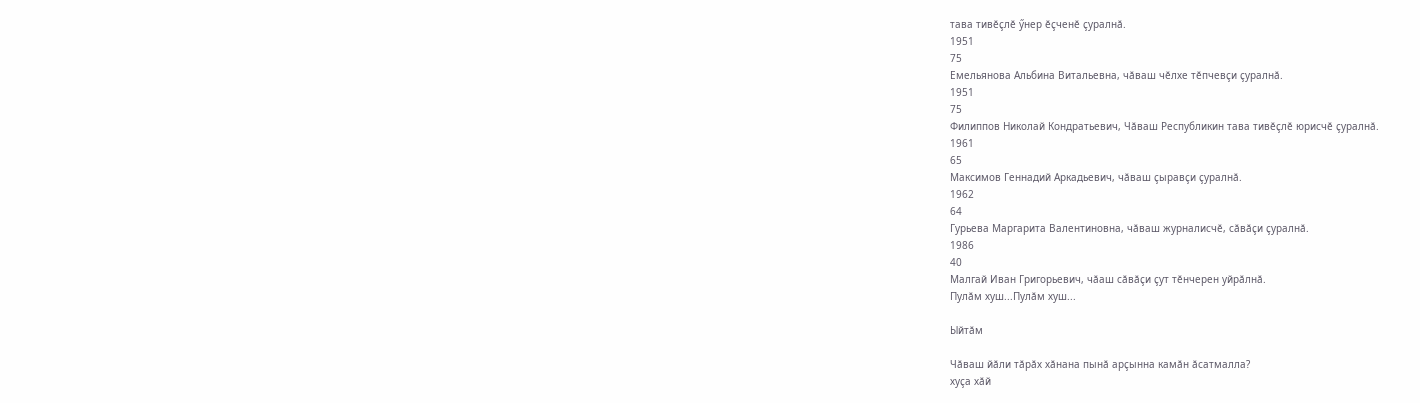тава тивӗҫлӗ ӳнер ӗҫченӗ ҫуралнӑ.
1951
75
Емельянова Альбина Витальевна, чӑваш чӗлхе тӗпчевҫи ҫуралнӑ.
1951
75
Филиппов Николай Кондратьевич, Чӑваш Республикин тава тивӗҫлӗ юрисчӗ ҫуралнӑ.
1961
65
Максимов Геннадий Аркадьевич, чӑваш ҫыравҫи ҫуралнӑ.
1962
64
Гурьева Маргарита Валентиновна, чӑваш журналисчӗ, сӑвӑҫи ҫуралнӑ.
1986
40
Малгай Иван Григорьевич, чӑаш сӑвӑҫи ҫут тӗнчерен уйрӑлнӑ.
Пулӑм хуш...Пулӑм хуш...

Ыйтӑм

Чӑваш йӑли тӑрӑх хӑнана пынӑ арҫынна камӑн ӑсатмалла?
хуҫа хӑй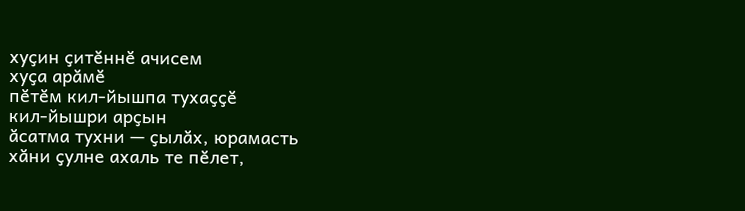хуҫин ҫитӗннӗ ачисем
хуҫа арӑмӗ
пӗтӗм кил-йышпа тухаҫҫӗ
кил-йышри арҫын
ӑсатма тухни — ҫылӑх, юрамасть
хӑни ҫулне ахаль те пӗлет,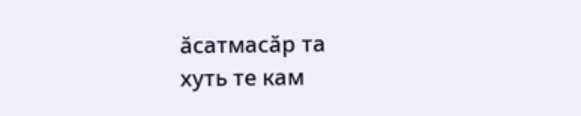ӑсатмасӑр та
хуть те кам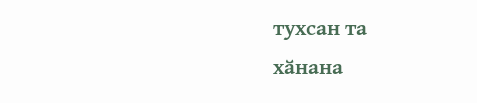тухсан та
хӑнана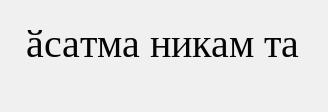ӑсатма никам та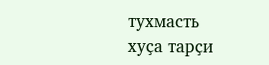тухмасть
хуҫа тарҫи